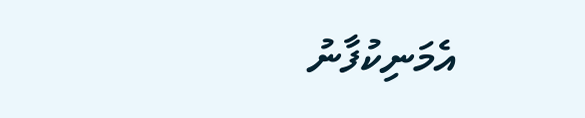އެމަނިކުފާނު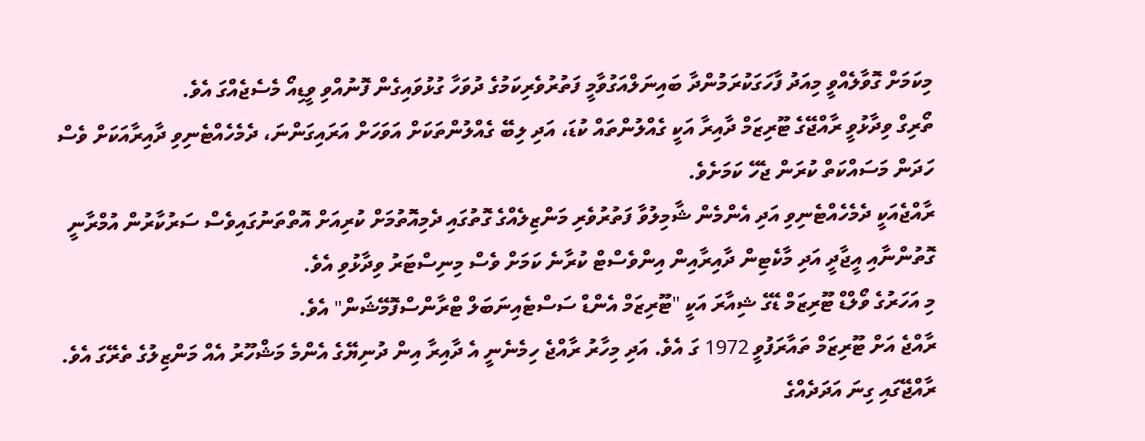މިކަމަށް ގޮވާލެއްވީ މިއަދު ފާހަގަކުރަމުންދާ ބައިނަލްއަގުވާމީ ފަތުރުވެރިކަމުގެ ދުވަހާ ގުޅުވައިގެން ފޮނުއްވި ވީޑިއޯ މެސެޖެއްގަ އެވެ.
ތޯރިގް ވިދާޅުވީ ރާއްޖޭގެ ޓޫރިޒަމް ދާއިރާ އަކީ ގެއްލުންތައް ކުޑަ، އަދި ލިބޭ ގެއްލުންތަކަށް އަވަހަށް އަރައިގަންނަ، ދެމެހެއްޓެނިވި ދާއިރާއަކަށް ވެސް ހަދަން މަސައްކަތް ކުރަން ޖެހޭ ކަމަށެވެ.
ރާއްޖެއަކީ ދެމެހެއްޓެނިވި އަދި އެންމެން ޝާމިލުވާ ފަތުރުވެރި މަންޒިލެއްގެ ގޮތުގައި ދެމިއޮތުމަށް ކުރިއަށް އޮތްތަނުގައިވެސް ސަރުކާރުން އުމްރާނީ ގޮތުންނާއި އީޖާދީ އަދި މާކެޓިން ދާއިރާއިން އިންވެސްޓް ކުރާނެ ކަމަށް ވެސް މިނިސްޓަރު ވިދާޅުވި އެވެ.
މި އަހަރުގެ ވޯލްޑް ޓޫރިޒަމް ޑޭގެ ޝިއާރަ އަކީ "ޓޫރިޒަމް އެންޑް ސަސްޓެއިނަބަލް ޓްރާންސްފޮމޭޝަން" އެވެ.
ރާއްޖެ އަށް ޓޫރިޒަމް ތައާރަފުވީ 1972 ގަ އެވެ. އަދި މިހާރު ރާއްޖެ ހިމެނެނީ އެ ދާއިރާ އިން ދުނިޔޭގެ އެންމެ މަޝްހޫރު އެއް މަންޒިލުގެ ތެރޭގަ އެވެ. ރާއްޖޭގައި ގިނަ އަދަދެއްގެ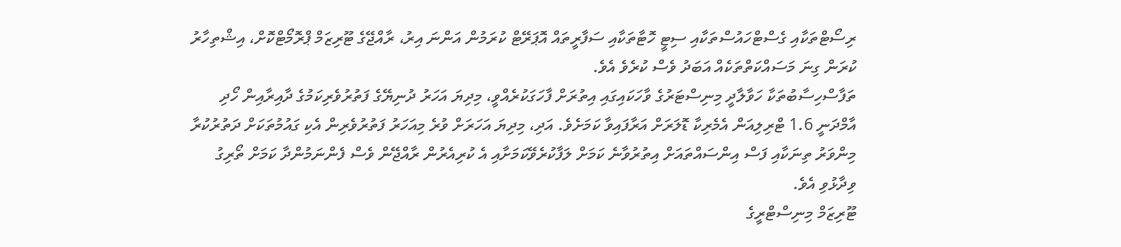ރިސޯޓްތަކާއި ގެސްޓްހައުސްތަކާއި ސިޓީ ހޮޓާތަކާއި ސަފާރީތައް އޮޕަރޭޓް ކުރަމުން އަންނަ އިރު، ރާއްޖޭގެ ޓޫރިޒަމް ޕްރޮމޯޓްކޮށް، އިޝްތިހާރު ކުރަން ގިނަ މަސައްކަތްތަކެއް އަބަދު ވެސް ކުރެވެ އެވެ.
ތަފާސްހިސާބުތަކާ ހަވާލާދީ މިނިސްޓަރުގެ ވާހަކައިގައި އިތުރަށް ފާހަގަކުރެއްވީ، މިދިޔަ އަހަރު ދުނިޔޭގެ ފަތުރުވެރިކަމުގެ ދާއިރާއިން ހޯދި އާމްދަނީ 1.6 ޓްރިލިއަން އެމެރިކާ ޑޮލަރަށް އަރާފައިވާ ކަމަށެވެ. އަދި، މިދިޔަ އަހަރަށް ވުރެ މިއަހަރު ފަތުރުވެރިން އެކި ގައުމުތަކަށް ދަތުރުކުރާ މިންވަރު ތިނަކާއި ފަސް އިންސައްތައަށް އިތުރުވާނެ ކަމަށް ލަފާކުރެވޭކަމަށާއި އެ ކުރިއެރުން ރާއްޖޭން ވެސް ފެންނަމުންދާ ކަމަށް ތޯރިގު ވިދާޅުވި އެވެ.
ޓޫރިޒަމް މިނިސްޓްރީގެ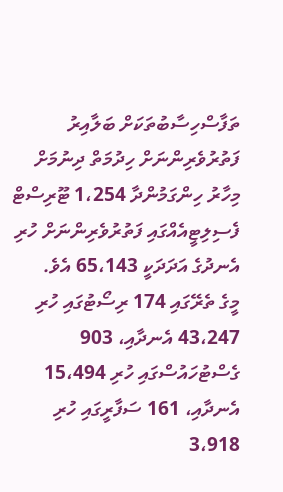ތަފާސްހިސާބުތަކަށް ބަލާއިރު ފަތުރުވެރިންނަށް ހިދުމަތް ދިނުމަށް މިހާރު ހިންގަމުންދާ 1،254 ޓޫރިސްޓް ފެސިލިޓީއެއްގައި ފަތުރުވެރިންނަށް ހުރި އެނދުގެ އަދަދަކީ 65،143 އެވެ.
މީގެ ތެރޭގައި 174 ރިސޯޓުގައި ހުރި 43،247 އެނދާއި، 903 ގެސްޓުހައުސްގައި ހުރި 15،494 އެނދާއި، 161 ސަފާރީގައި ހުރި 3،918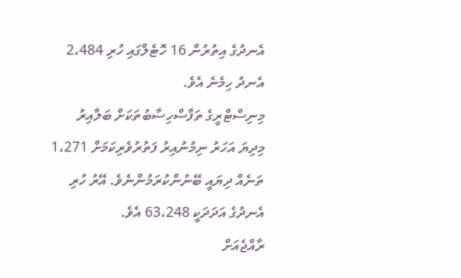އެނދުގެ އިތުރުން 16 ހޮޓެލްގައި ހުރި 2،484 އެނދު ހިމެނެ އެވެ.
މިނިސްޓްރީގެ ތަފާސްހިސާބުތަކަށް ބަލާއިރު މިދިޔަ އަހަރު ނިމުނުއިރު ފަތުރުވެރިކަމަށް 1،271 ތަނެއް ދިޔައީ ބޭނުންކުރަމުންނެވެ. އޭރު ހުރި އެނދުގެ އަދަދަކީ 63،248 އެވެ.
ރާއްޖެއަށް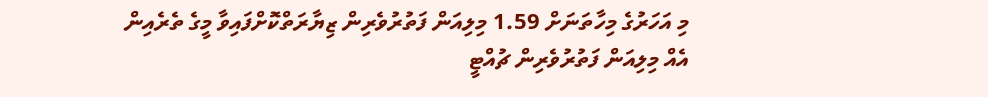މި އަހަރުގެ މިހާތަނަށް 1.59 މިލިއަން ފަތުރުވެރިން ޒިޔާރަތްކޮށްފައިވާ މީގެ ތެރެއިން އެއް މިލިއަން ފަތުރުވެރިން ޗުއްޓީ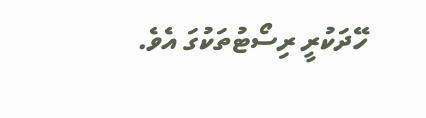ހޭދަކުރީ ރިސޯޓުތަކުގަ އެވެ.